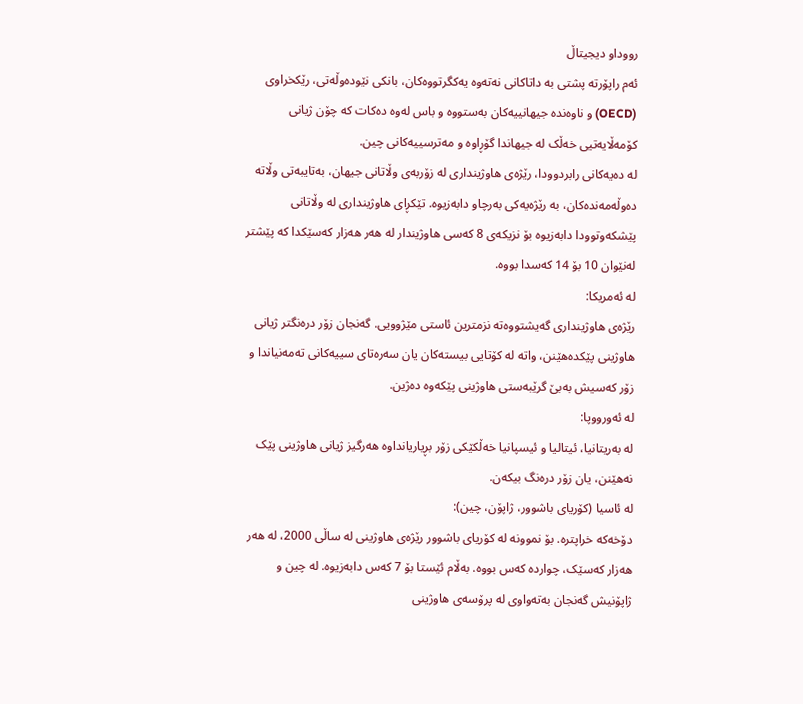رووداو دیجیتاڵ
ئەم راپۆرتە پشتی بە داتاکانی نەتەوە یەکگرتووەکان، بانکی نێودەوڵەتی، رێکخراوی (OECD) و ناوەندە جیهانییەکان بەستووە و باس لەوە دەکات کە چۆن ژیانی کۆمەڵایەتیی خەڵک لە جیهاندا گۆڕاوە و مەترسییەکانی چین.
لە دەیەکانی رابردوودا، رێژەی هاوژینداری لە زۆربەی وڵاتانی جیهان، بەتایبەتی وڵاتە دەوڵەمەندەکان، بە رێژەیەکی بەرچاو دابەزیوە. تێکڕای هاوژینداری لە وڵاتانی پێشکەوتوودا دابەزیوە بۆ نزیکەی 8 کەسی هاوژیندار لە هەر هەزار کەسێکدا کە پێشتر لەنێوان 10 بۆ 14 کەسدا بووە.
لە ئەمریکا:
رێژەی هاوژینداری گەیشتووەتە نزمترین ئاستی مێژوویی. گەنجان زۆر درەنگتر ژیانی هاوژینی پێکدەهێنن، واتە لە کۆتایی بیستەکان یان سەرەتای سییەکانی تەمەنیاندا و زۆر کەسیش بەبێ گرێبەستی هاوژینی پێکەوە دەژین.
لە ئەورووپا:
لە بەریتانیا، ئیتالیا و ئیسپانیا خەڵکێکی زۆر بڕیاریانداوە هەرگیز ژیانی هاوژینی پێک نەهێنن، یان زۆر درەنگ بیکەن.
لە ئاسیا (کۆریای باشوور، ژاپۆن، چین):
دۆخەکە خراپترە. بۆ نموونە لە کۆریای باشوور رێژەی هاوژینی لە ساڵی 2000، لە هەر هەزار کەسێک، چواردە کەس بووە. بەڵام ئێستا بۆ 7 کەس دابەزیوە. لە چین و ژاپۆنیش گەنجان بەتەواوی لە پرۆسەی هاوژینی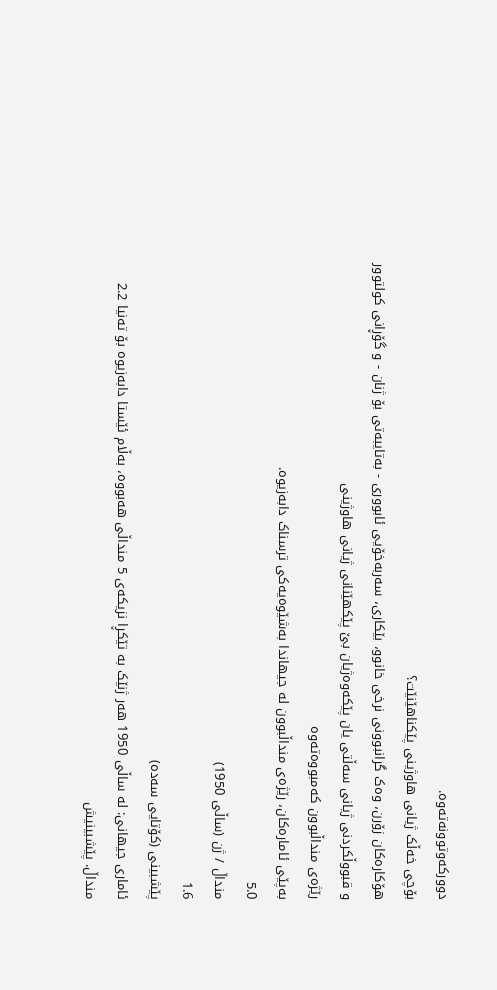دوورکەوتوونەتەوە.
بۆچی خەڵک ژیانی هاوژینی پێکناهێنێت؟
هۆکارەکان زۆرن، وەک گرانبوونی نرخی خانوو، بێکاری، سەربەخۆیی ئابووری - بەتایبەتی بۆ ژنان - و گۆڕانی کولتوور و قبووڵکردنی ژیانی سەڵتی یان پێکەوەژیان بێ پێکهێنانی ژیانی هاوژینی
رێژەی منداڵبوون کەمبووەتەوە
بەپێی ئامارەکان، رێژەی منداڵبوون لە جیهاندا بەشێوەیەکی ترسناک دابەزیوە.
5.0
منداڵ / ژن (ساڵی 1950)
1.6
پێشبینی (کۆتایی سەدە)
ئاماری جیهانی: لە ساڵی 1950 هەر ژنێک بە تێکڕا نزیکەی 5 منداڵی هەبووە، بەڵام ئێستا دابەزیوە بۆ تەنیا 2.2 منداڵ. پێشبینیش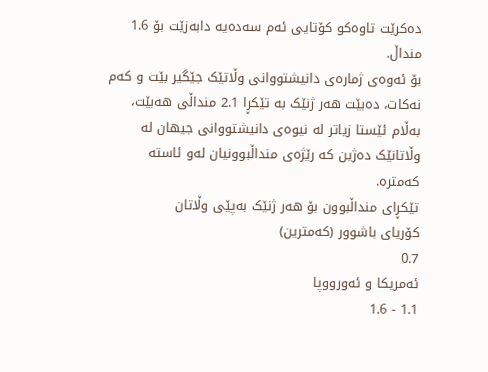دەکرێت تاوەکو کۆتایی ئەم سەدەیە دابەزێت بۆ 1.6 منداڵ.
بۆ ئەوەی ژمارەی دانیشتووانی وڵاتێک جێگیر بێت و کەم نەکات، دەبێت هەر ژنێک بە تێکڕا 2.1 منداڵی هەبێت، بەڵام ئێستا زیاتر لە نیوەی دانیشتووانی جیهان لە وڵاتانێک دەژین کە رێژەی منداڵبوونیان لەو ئاستە کەمترە.
تێکڕای منداڵبوون بۆ هەر ژنێک بەپێی وڵاتان
کۆریای باشوور (کەمترین)
0.7
ئەمریکا و ئەورووپا
1.1 - 1.6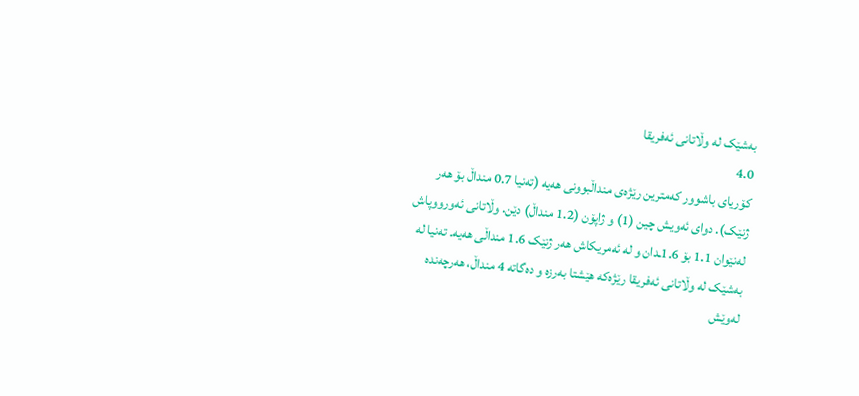بەشێک لە وڵاتانی ئەفریقا
4.0
کۆریای باشوور کەمترین رێژەی منداڵبوونی هەیە (تەنیا 0.7 منداڵ بۆ هەر ژنێک). دوای ئەویش چین (1) و ژاپۆن (1.2 منداڵ) دێن. وڵاتانی ئەورووپاش لەنێوان 1.1 بۆ 1.6ـدان و لە ئەمریکاش هەر ژنێک 1.6 منداڵی هەیە. تەنیا لە بەشێک لە وڵاتانی ئەفریقا رێژەکە هێشتا بەرزە و دەگاتە 4 منداڵ، هەرچەندە لەوێش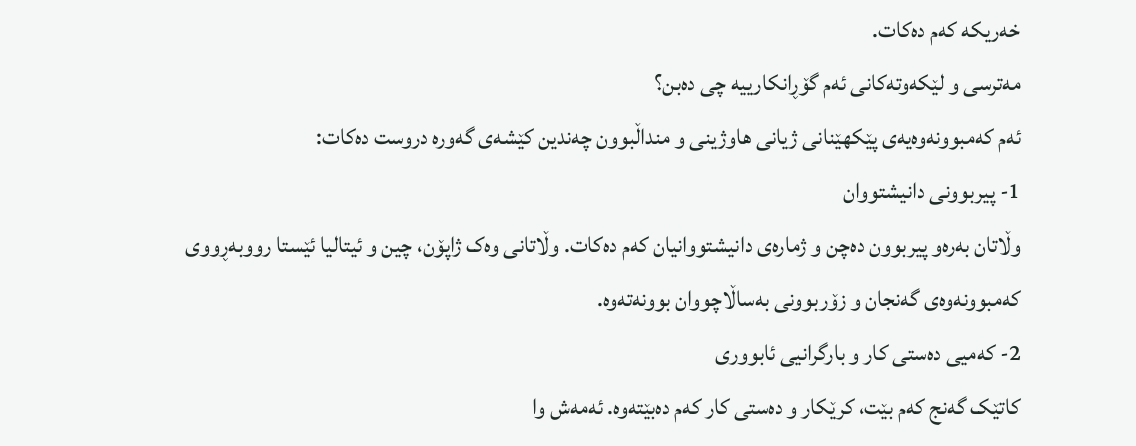خەریکە کەم دەکات.
مەترسی و لێکەوتەکانی ئەم گۆڕانکارییە چی دەبن؟
ئەم کەمبوونەوەیەی پێکهێنانی ژیانی هاوژینی و منداڵبوون چەندین کێشەی گەورە دروست دەکات:
1- پیربوونی دانیشتووان
وڵاتان بەرەو پیربوون دەچن و ژمارەی دانیشتووانیان کەم دەکات. وڵاتانی وەک ژاپۆن، چین و ئیتالیا ئێستا رووبەڕووی کەمبوونەوەی گەنجان و زۆربوونی بەساڵاچووان بوونەتەوە.
2- کەمیی دەستی کار و بارگرانیی ئابووری
کاتێک گەنج کەم بێت، کرێکار و دەستی کار کەم دەبێتەوە. ئەمەش وا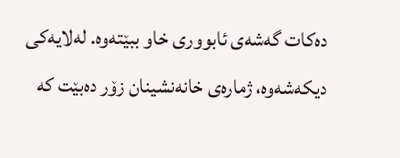دەکات گەشەی ئابووری خاو ببێتەوە. لەلایەکی دیکەشەوە، ژمارەی خانەنشینان زۆر دەبێت کە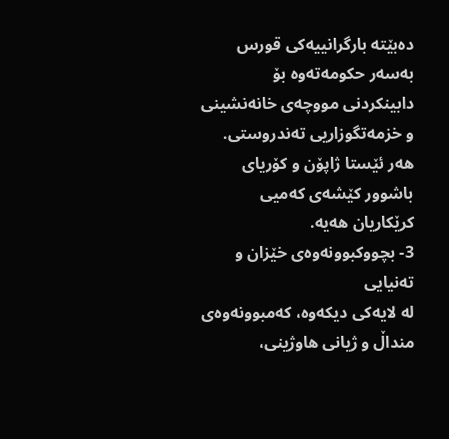دەبێتە بارگرانییەکی قورس بەسەر حکومەتەوە بۆ دابینکردنی مووچەی خانەنشینی و خزمەتگوزاریی تەندروستی. هەر ئێستا ژاپۆن و کۆریای باشوور کێشەی کەمیی کرێکاریان هەیە.
3- بچووکبوونەوەی خێزان و تەنیایی
لە لایەکی دیکەوە، کەمبوونەوەی منداڵ و ژیانی هاوژینی،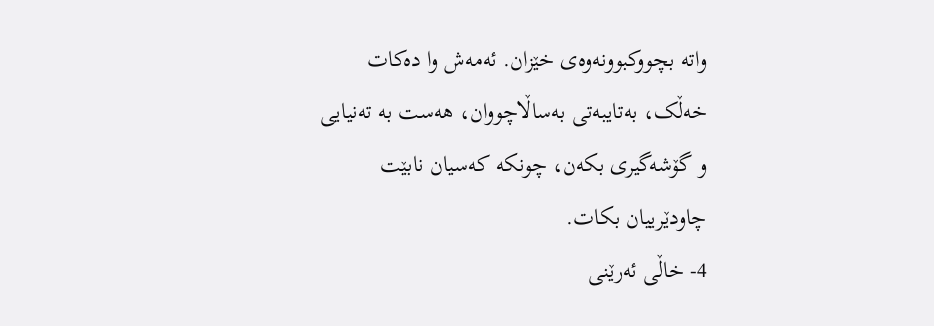واتە بچووکبوونەوەی خێزان. ئەمەش وا دەکات خەڵک، بەتایبەتی بەساڵاچووان، هەست بە تەنیایی و گۆشەگیری بکەن، چونکە کەسیان نابێت چاودێرییان بکات.
4- خاڵی ئەرێنی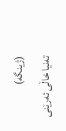(ژینگە)
تەنیا خاڵی ئەرێنی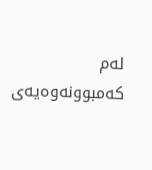لەم کەمبوونەوەیەی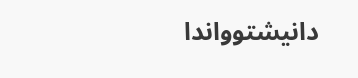دانیشتوواندا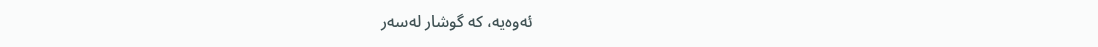ئەوەیە، کە گوشار لەسەر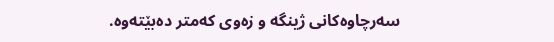سەرچاوەکانی ژینگە و زەوی کەمتر دەبێتەوە.